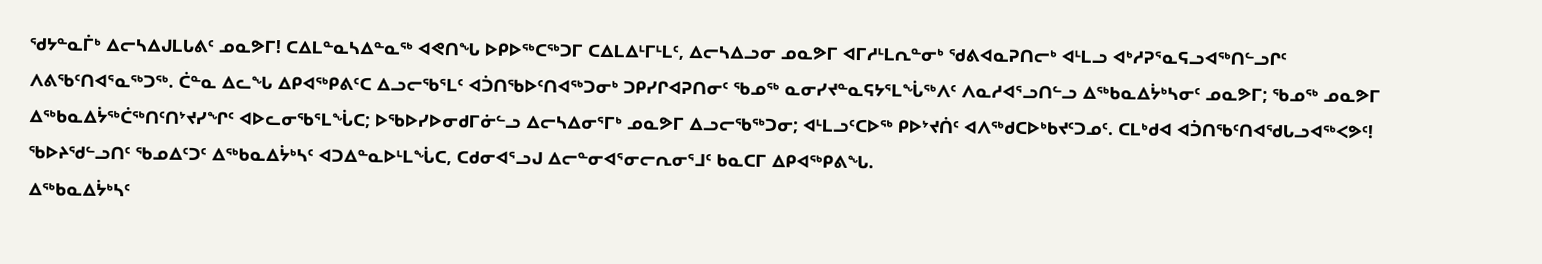ᖁᔭᓐᓇᒦᒃ ᐃᓕᓴᐃᒍᒪᒐᕕᑦ ᓄᓇᕗᒥ! ᑕᐃᒪᓐᓇᓴᐃᓐᓇᖅ ᐊᕙᑎᖓ ᐅᑭᐅᖅᑕᖅᑐᒥ ᑕᐃᒪᐃᒻᒥᒻᒪᑦ, ᐃᓕᓴᐃᓗᓂ ᓄᓇᕗᒥ ᐊᒥᓱᒻᒪᕆᓐᓂᒃ ᖁᕕᐊᓇᕈᑎᓕᒃ ᐊᒻᒪᓗ ᐊᒃᓱᕈᕐᓇᕋᓗᐊᖅᑎᓪᓗᒋᑦ ᐱᕕᖃᑦᑎᐊᕐᓇᖅᑐᖅ. ᑖᓐᓇ ᐃᓚᖓ ᐃᑭᐊᖅᑭᕕᑦᑕ ᐃᓗᓕᖃᕐᒪᑦ ᐊᑑᑎᖃᐅᑦᑎᐊᖅᑐᓂᒃ ᑐᑭᓯᒋᐊᕈᑎᓂᑦ ᖃᓄᖅ ᓇᓂᓯᔪᓐᓇᕋᔭᕐᒪᖔᖅᐱᑦ ᐱᓇᓱᐊᕐᓗᑎᓪᓗ ᐃᖅᑲᓇᐃᔮᒃᓴᓂᑦ ᓄᓇᕗᒥ; ᖃᓄᖅ ᓄᓇᕗᒥ ᐃᖅᑲᓇᐃᔮᖅᑖᖅᑎᑦᑎᔾᔪᓯᖏᑦ ᐊᐅᓚᓂᖃᕐᒪᖔᑕ; ᐅᖃᐅᓯᐅᓂᑯᒥᓃᓪᓗ ᐃᓕᓴᐃᓂᕐᒥᒃ ᓄᓇᕗᒥ ᐃᓗᓕᖃᖅᑐᓂ; ᐊᒻᒪᓗᑦᑕᐅᖅ ᑭᐅᔾᔪᑏᑦ ᐊᐱᖅᑯᑕᐅᒃᑲᔪᑦᑐᓄᑦ. ᑕᒪᒃᑯᐊ ᐊᑑᑎᖃᑦᑎᐊᖁᒐᓗᐊᖅᐸᕗᑦ!
ᖃᐅᔨᖁᓪᓗᑎᑦ ᖃᓄᐃᑦᑐᑦ ᐃᖅᑲᓇᐃᔮᒃᓴᑦ ᐊᑐᐃᓐᓇᐅᒻᒪᖔᑕ, ᑕᑯᓂᐊᕐᓗᒍ ᐃᓕᓐᓂᐊᕐᓂᓕᕆᓂᕐᒧᑦ ᑲᓇᑕᒥ ᐃᑭᐊᖅᑭᕕᖓ.
ᐃᖅᑲᓇᐃᔮᒃᓴᑦ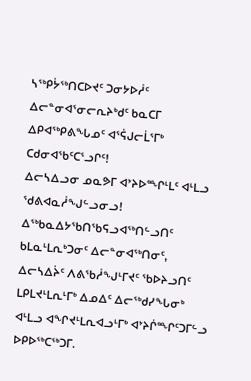ᓴᖅᑭᔮᖅᑎᑕᐅᔪᑦ ᑐᓂᔭᐅᓲᑦ ᐃᓕᓐᓂᐊᕐᓂᓕᕆᔨᒃᑯᑦ ᑲᓇᑕᒥ ᐃᑭᐊᖅᑭᕕᖓᓄᑦ ᐊᕐᕌᒍᓕᒫᕐᒥᒃ ᑕᑯᓂᐊᖃᑦᑕᕐᓗᒋᑦ!
ᐃᓕᓴᐃᓗᓂ ᓄᓇᕗᒥ ᐊᔾᔨᐅᙱᒻᒪᑦ ᐊᒻᒪᓗ ᖁᕕᐊᓇᓲᖑᓪᓗᓂᓗ! ᐃᖅᑲᓇᐃᔭᖃᑎᖃᕋᓗᐊᖅᑎᓪᓗᑎᑦ ᑲᒪᓇᒻᒪᕆᒃᑐᓂᑦ ᐃᓕᓐᓂᐊᖅᑎᓂᑦ, ᐃᓕᓴᐃᔩᑦ ᐱᕕᖃᓲᖑᒻᒥᔪᑦ ᖃᐅᔨᓗᑎᑦ ᒪᑭᒪᔪᒻᒪᕆᒻᒥᒃ ᐃᓄᐃᑦ ᐃᓕᖅᑯᓯᖓᓂᒃ ᐊᒻᒪᓗ ᐊᖏᔪᒻᒪᕆᐊᓗᒻᒥᒃ ᐊᔾᔨᒌᙱᑦᑐᒥᓪᓗ ᐅᑭᐅᖅᑕᖅᑐᒥ.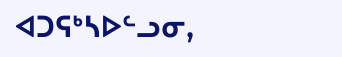ᐊᑐᕋᒃᓴᐅᓪᓗᓂ,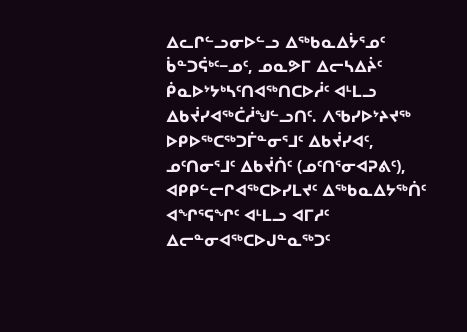ᐃᓚᒋᓪᓗᓂᐅᓪᓗ ᐃᖅᑲᓇᐃᔮᕐᓄᑦ ᑳᓐᑐᕌᒃᑦ−ᓄᑦ, ᓄᓇᕗᒥ ᐃᓕᓴᐃᔩᑦ ᑮᓇᐅᔾᔭᒃᓴᑦᑎᐊᖅᑎᑕᐅᓲᑦ ᐊᒻᒪᓗ ᐃᑲᔫᓯᐊᖅᑖᓲᖑᓪᓗᑎᑦ. ᐱᖃᓯᐅᔾᔨᔪᖅ ᐅᑭᐅᖅᑕᖅᑐᒦᓐᓂᕐᒧᑦ ᐃᑲᔫᓯᐊᑦ, ᓄᑦᑎᓂᕐᒧᑦ ᐃᑲᔫᑏᑦ (ᓄᑦᑎᕐᓂᐊᕈᕕᑦ), ᐊᑭᑭᓪᓕᒋᐊᖅᑕᐅᓯᒪᔪᑦ ᐃᖅᑲᓇᐃᔭᖅᑏᑦ ᐊᖏᕐᕋᖏᑦ ᐊᒻᒪᓗ ᐊᒥᓱᑦ ᐃᓕᓐᓂᐊᖅᑕᐅᒍᓐᓇᖅᑐᑦ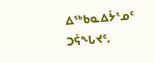ᐃᖅᑲᓇᐃᔮᕐᓄᑦ ᑐᕌᖓᔪᑦ.